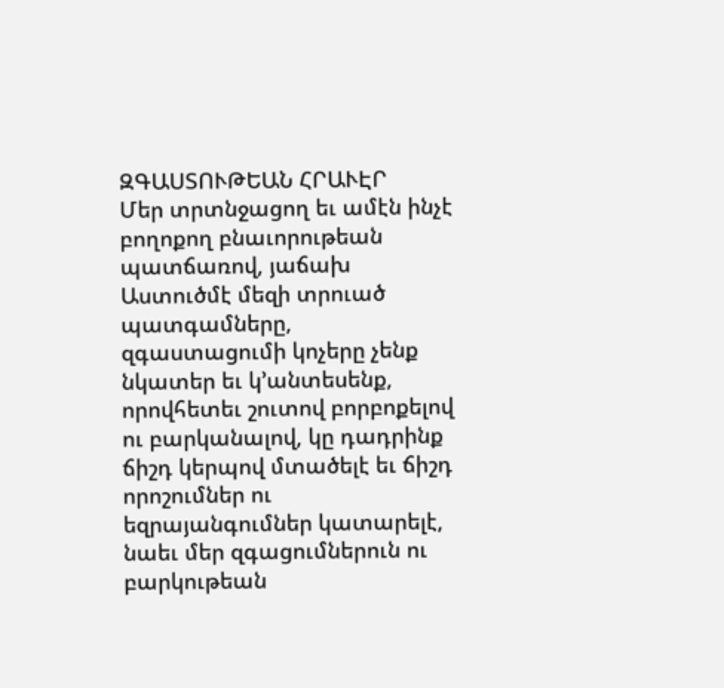ԶԳԱՍՏՈՒԹԵԱՆ ՀՐԱՒԷՐ
Մեր տրտնջացող եւ ամէն ինչէ բողոքող բնաւորութեան պատճառով, յաճախ Աստուծմէ մեզի տրուած պատգամները, զգաստացումի կոչերը չենք նկատեր եւ կ՚անտեսենք, որովհետեւ շուտով բորբոքելով ու բարկանալով, կը դադրինք ճիշդ կերպով մտածելէ եւ ճիշդ որոշումներ ու եզրայանգումներ կատարելէ, նաեւ մեր զգացումներուն ու բարկութեան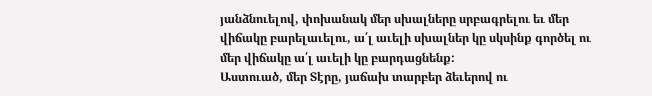յանձնուելով, փոխանակ մեր սխալները սրբագրելու եւ մեր վիճակը բարելաւելու, ա՛լ աւելի սխալներ կը սկսինք գործել ու մեր վիճակը ա՛լ աւելի կը բարդացնենք:
Աստուած, մեր Տէրը, յաճախ տարբեր ձեւերով ու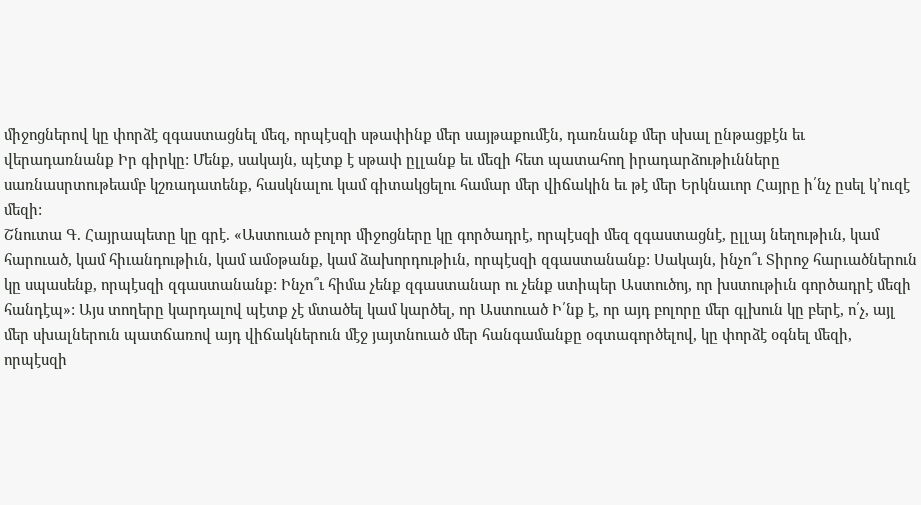միջոցներով կը փորձէ զգաստացնել մեզ, որպէսզի սթափինք մեր սայթաքումէն, դառնանք մեր սխալ ընթացքէն եւ վերադառնանք Իր գիրկը: Մենք, սակայն, պէտք է սթափ ըլլանք եւ մեզի հետ պատահող իրադարձութիւնները սառնասրտութեամբ կշռադատենք, հասկնալու կամ գիտակցելու համար մեր վիճակին եւ թէ մեր Երկնաւոր Հայրը ի՛նչ ըսել կ՚ուզէ մեզի:
Շնուտա Գ. Հայրապետը կը գրէ. «Աստուած բոլոր միջոցները կը գործադրէ, որպէսզի մեզ զգաստացնէ, ըլլայ նեղութիւն, կամ հարուած, կամ հիւանդութիւն, կամ ամօթանք, կամ ձախորդութիւն, որպէսզի զգաստանանք: Սակայն, ինչո՞ւ Տիրոջ հարւածներուն կը սպասենք, որպէսզի զգաստանանք: Ինչո՞ւ հիմա չենք զգաստանար ու չենք ստիպեր Աստուծոյ, որ խստութիւն գործադրէ մեզի հանդէպ»: Այս տողերը կարդալով պէտք չէ մտածել կամ կարծել, որ Աստուած Ի՛նք է, որ այդ բոլորը մեր գլխուն կը բերէ, ո՛չ, այլ մեր սխալներուն պատճառով այդ վիճակներուն մէջ յայտնուած մեր հանգամանքը օգտագործելով, կը փորձէ օգնել մեզի, որպէսզի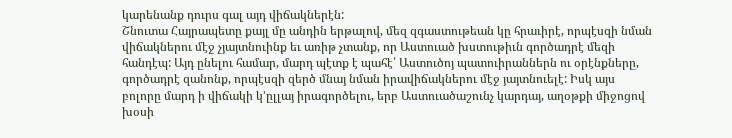կարենանք դուրս գալ այդ վիճակներէն:
Շնուտա Հայրապետը քայլ մը անդին երթալով, մեզ զգաստութեան կը հրաւիրէ, որպէսզի նման վիճակներու մէջ չյայտնուինք եւ առիթ չտանք, որ Աստուած խստութիւն գործադրէ մեզի հանդէպ: Այդ ընելու համար, մարդ պէտք է պահէ՛ Աստուծոյ պատուիրաններն ու օրէնքները, գործադրէ զանոնք, որպէսզի զերծ մնայ նման իրավիճակներու մէջ յայտնուելէ: Իսկ այս բոլորը մարդ ի վիճակի կ՚ըլլայ իրագործելու, երբ Աստուածաշունչ կարդայ, աղօթքի միջոցով խօսի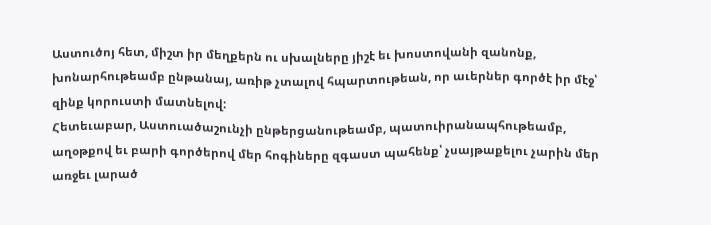Աստուծոյ հետ, միշտ իր մեղքերն ու սխալները յիշէ եւ խոստովանի զանոնք, խոնարհութեամբ ընթանայ, առիթ չտալով հպարտութեան, որ աւերներ գործէ իր մէջ՝ զինք կորուստի մատնելով:
Հետեւաբար, Աստուածաշունչի ընթերցանութեամբ, պատուիրանապհութեամբ, աղօթքով եւ բարի գործերով մեր հոգիները զգաստ պահենք՝ չսայթաքելու չարին մեր առջեւ լարած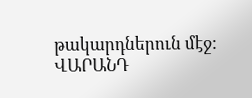թակարդներուն մէջ:
ՎԱՐԱՆԴ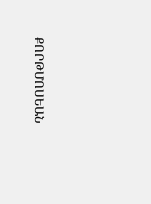ՔՈՐԹՄՈՍԵԱՆ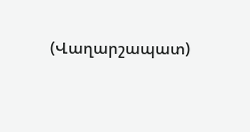(Վաղարշապատ)